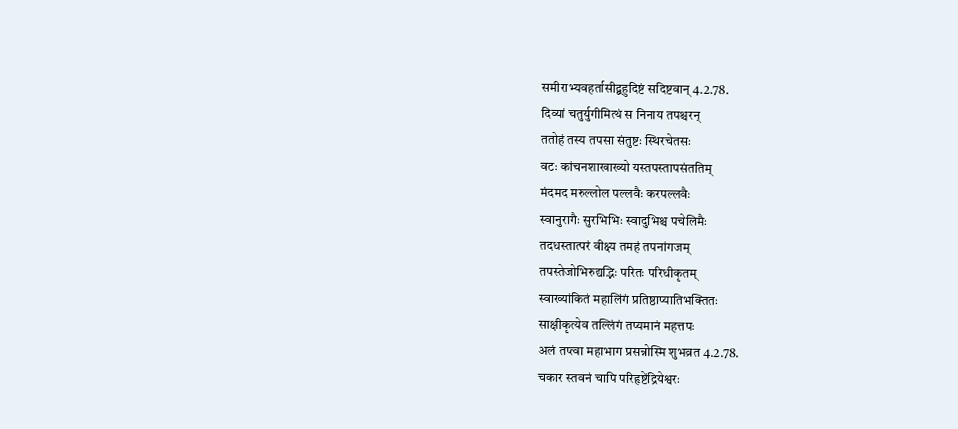समीराभ्यवहर्तासीद्बहुदिष्टं सदिष्टवान् 4.2.78.
दिव्यां चतुर्युगीमित्थं स निनाय तपश्चरन्
ततोहं तस्य तपसा संतुष्टः स्थिरचेतसः
वटः कांचनशाखाख्यो यस्तपस्तापसंततिम्
मंदमद मरुल्लोल पल्लवैः करपल्लवैः
स्वानुरागैः सुरभिभिः स्वादुभिश्च पचेलिमैः
तदधस्तात्परं वीक्ष्य तमहं तपनांगजम्
तपस्तेजोभिरुद्यद्भिः परितः परिधीकृतम्
स्वाख्यांकितं महालिंगं प्रतिष्ठाप्यातिभक्तितः
साक्षीकृत्येव तल्लिंगं तप्यमानं महत्तपः
अलं तप्त्वा महाभाग प्रसन्नोस्मि शुभव्रत 4.2.78.
चकार स्तवनं चापि परिहृष्टेंद्रियेश्वरः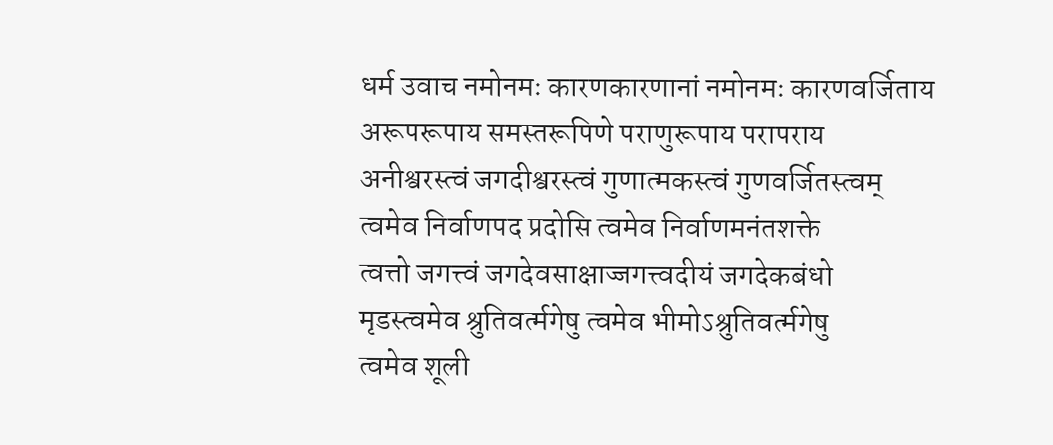धर्म उवाच नमोनमः कारणकारणानां नमोनमः कारणवर्जिताय
अरूपरूपाय समस्तरूपिणे पराणुरूपाय परापराय
अनीश्वरस्त्वं जगदीश्वरस्त्वं गुणात्मकस्त्वं गुणवर्जितस्त्वम्
त्वमेव निर्वाणपद प्रदोसि त्वमेव निर्वाणमनंतशक्ते
त्वत्तो जगत्त्वं जगदेवसाक्षाज्जगत्त्वदीयं जगदेकबंधो
मृडस्त्वमेव श्रुतिवर्त्मगेषु त्वमेव भीमोऽश्रुतिवर्त्मगेषु
त्वमेव शूली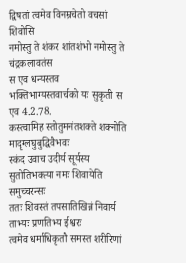द्विषतां त्वमेव विनम्रचेतो वचसां शिवोसि
नमोस्तु ते शंकर शांतशंभो नमोस्तु ते चंद्रकलावतंस
स एव धन्यस्तव भक्तिभाग्यस्तवार्चको यः सुकृती स एव 4.2.78.
कस्त्वामिह स्तोतुमनंतशक्ते शक्नोति मादृग्लघुबुद्धिवैभवः
स्कंद उवाच उदीर्य सूर्यस्य सुतोतिभक्त्या नमः शिवायेति समुच्चरन्सः
ततः शिवस्तं तपसातिखिन्नं निवार्य ताभ्यः प्रणतिभ्य ईश्वरः
त्वमेव धर्माधिकृतौ समस्त शरीरिणां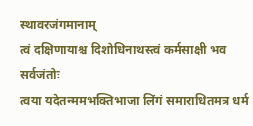स्थावरजंगमानाम्
त्वं दक्षिणायाश्च दिशोधिनाथस्त्वं कर्मसाक्षी भव सर्वजंतोः
त्वया यदेतन्ममभक्तिभाजा लिंगं समाराधितमत्र धर्म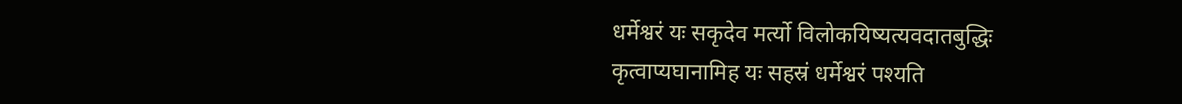धर्मेश्वरं यः सकृदेव मर्त्यो विलोकयिष्यत्यवदातबुद्धिः
कृत्वाप्यघानामिह यः सहस्रं धर्मेश्वरं पश्यति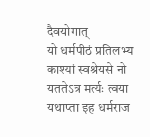दैवयोगात्
यो धर्मपीठं प्रतिलभ्य काश्यां स्वश्रेयसे नो यततेऽत्र मर्त्यः त्वया यथाप्ता इह धर्मराज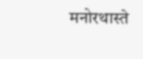मनोरथास्ते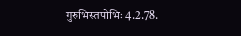गुरुभिस्तपोभिः 4.2.78.